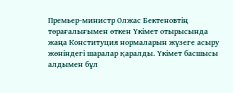Премьер-министр Олжас Бектеновтің төрағалығымен өткен Үкімет отырысында жаңа Конституция нормаларын жүзеге асыру жөніндегі шаралар қаралды. Үкімет басшысы алдымен бұл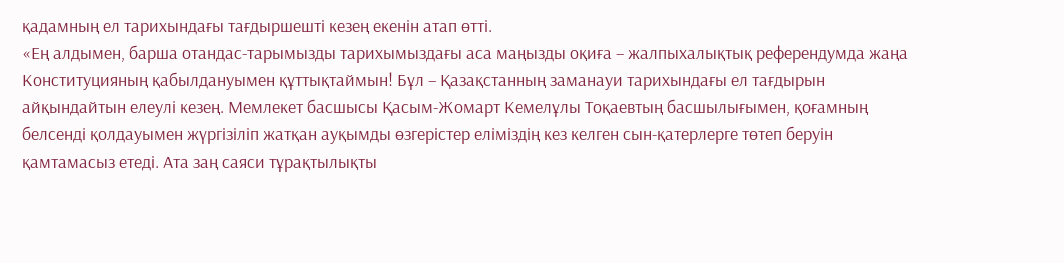қадамның ел тарихындағы тағдыршешті кезең екенін атап өтті.
«Ең алдымен, барша отандас-тарымызды тарихымыздағы аса маңызды оқиға – жалпыхалықтық референдумда жаңа Конституцияның қабылдануымен құттықтаймын! Бұл – Қазақстанның заманауи тарихындағы ел тағдырын айқындайтын елеулі кезең. Мемлекет басшысы Қасым-Жомарт Кемелұлы Тоқаевтың басшылығымен, қоғамның белсенді қолдауымен жүргізіліп жатқан ауқымды өзгерістер еліміздің кез келген сын-қатерлерге төтеп беруін қамтамасыз етеді. Ата заң саяси тұрақтылықты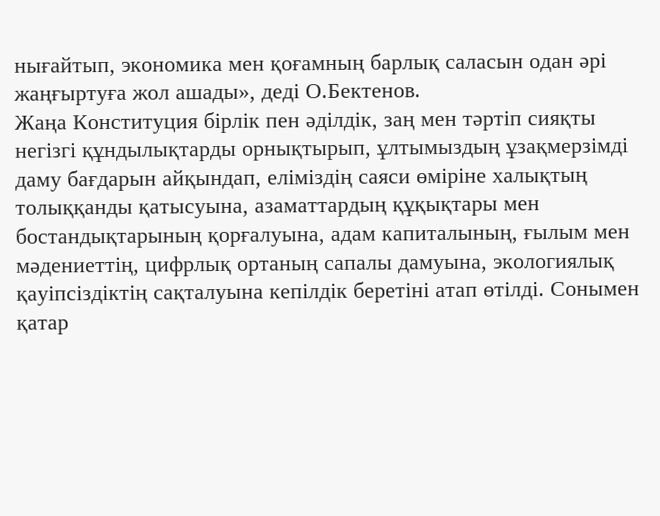нығайтып, экономика мен қоғамның барлық саласын одан әрі жаңғыртуға жол ашады», деді О.Бектенов.
Жаңа Конституция бірлік пен әділдік, заң мен тәртіп сияқты негізгі құндылықтарды орнықтырып, ұлтымыздың ұзақмерзімді даму бағдарын айқындап, еліміздің саяси өміріне халықтың толыққанды қатысуына, азаматтардың құқықтары мен бостандықтарының қорғалуына, адам капиталының, ғылым мен мәдениеттің, цифрлық ортаның сапалы дамуына, экологиялық қауіпсіздіктің сақталуына кепілдік беретіні атап өтілді. Сонымен қатар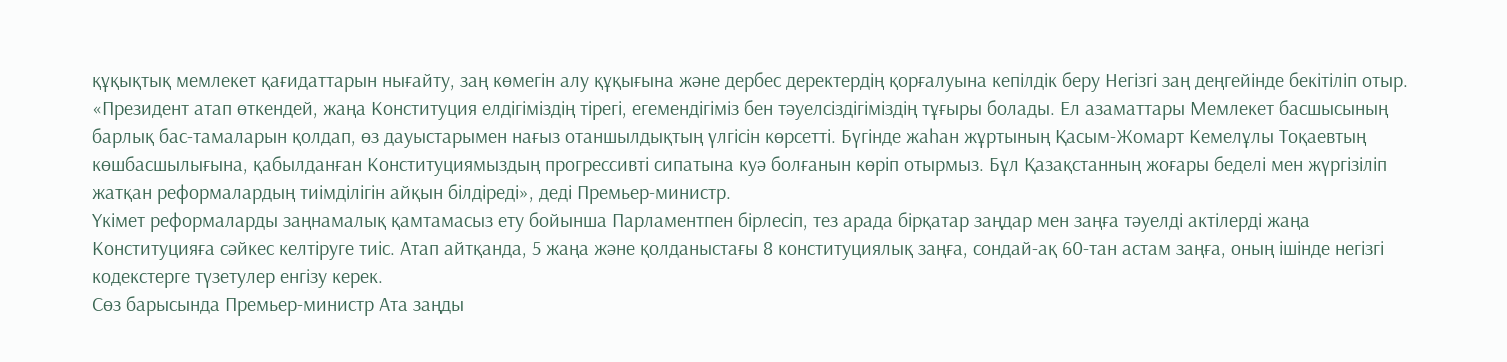құқықтық мемлекет қағидаттарын нығайту, заң көмегін алу құқығына және дербес деректердің қорғалуына кепілдік беру Негізгі заң деңгейінде бекітіліп отыр.
«Президент атап өткендей, жаңа Конституция елдігіміздің тірегі, егемендігіміз бен тәуелсіздігіміздің тұғыры болады. Ел азаматтары Мемлекет басшысының барлық бас-тамаларын қолдап, өз дауыстарымен нағыз отаншылдықтың үлгісін көрсетті. Бүгінде жаһан жұртының Қасым-Жомарт Кемелұлы Тоқаевтың көшбасшылығына, қабылданған Конституциямыздың прогрессивті сипатына куә болғанын көріп отырмыз. Бұл Қазақстанның жоғары беделі мен жүргізіліп жатқан реформалардың тиімділігін айқын білдіреді», деді Премьер-министр.
Үкімет реформаларды заңнамалық қамтамасыз ету бойынша Парламентпен бірлесіп, тез арада бірқатар заңдар мен заңға тәуелді актілерді жаңа Конституцияға сәйкес келтіруге тиіс. Атап айтқанда, 5 жаңа және қолданыстағы 8 конституциялық заңға, сондай-ақ 60-тан астам заңға, оның ішінде негізгі кодекстерге түзетулер енгізу керек.
Сөз барысында Премьер-министр Ата заңды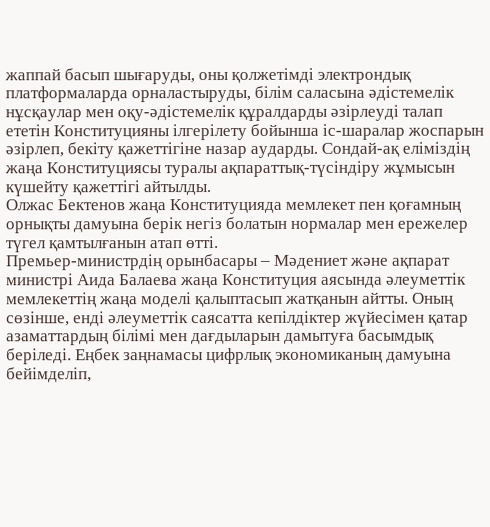жаппай басып шығаруды, оны қолжетімді электрондық платформаларда орналастыруды, білім саласына әдістемелік нұсқаулар мен оқу-әдістемелік құралдарды әзірлеуді талап ететін Конституцияны ілгерілету бойынша іс-шаралар жоспарын әзірлеп, бекіту қажеттігіне назар аударды. Сондай-ақ еліміздің жаңа Конституциясы туралы ақпараттық-түсіндіру жұмысын күшейту қажеттігі айтылды.
Олжас Бектенов жаңа Конституцияда мемлекет пен қоғамның орнықты дамуына берік негіз болатын нормалар мен ережелер түгел қамтылғанын атап өтті.
Премьер-министрдің орынбасары – Мәдениет және ақпарат министрі Аида Балаева жаңа Конституция аясында әлеуметтік мемлекеттің жаңа моделі қалыптасып жатқанын айтты. Оның сөзінше, енді әлеуметтік саясатта кепілдіктер жүйесімен қатар азаматтардың білімі мен дағдыларын дамытуға басымдық беріледі. Еңбек заңнамасы цифрлық экономиканың дамуына бейімделіп,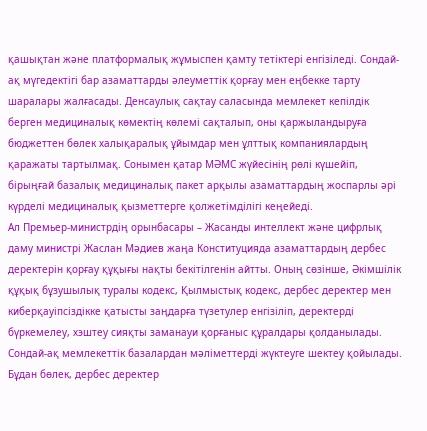қашықтан және платформалық жұмыспен қамту тетіктері енгізіледі. Сондай-ақ мүгедектігі бар азаматтарды әлеуметтік қорғау мен еңбекке тарту шаралары жалғасады. Денсаулық сақтау саласында мемлекет кепілдік берген медициналық көмектің көлемі сақталып, оны қаржыландыруға бюджеттен бөлек халықаралық ұйымдар мен ұлттық компаниялардың қаражаты тартылмақ. Сонымен қатар МӘМС жүйесінің рөлі күшейіп, бірыңғай базалық медициналық пакет арқылы азаматтардың жоспарлы әрі күрделі медициналық қызметтерге қолжетімділігі кеңейеді.
Ал Премьер-министрдің орынбасары – Жасанды интеллект және цифрлық даму министрі Жаслан Мәдиев жаңа Конституцияда азаматтардың дербес деректерін қорғау құқығы нақты бекітілгенін айтты. Оның сөзінше, Әкімшілік құқық бұзушылық туралы кодекс, Қылмыстық кодекс, дербес деректер мен киберқауіпсіздікке қатысты заңдарға түзетулер енгізіліп, деректерді бүркемелеу, хэштеу сияқты заманауи қорғаныс құралдары қолданылады. Сондай-ақ мемлекеттік базалардан мәліметтерді жүктеуге шектеу қойылады. Бұдан бөлек, дербес деректер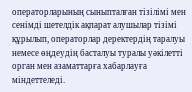операторларының сыныпталған тізілімі мен сенімді шетелдік ақпарат алушылар тізімі құрылып, операторлар деректердің таралуы немесе өңдеудің басталуы туралы уәкілетті орган мен азаматтарға хабарлауға міндеттеледі.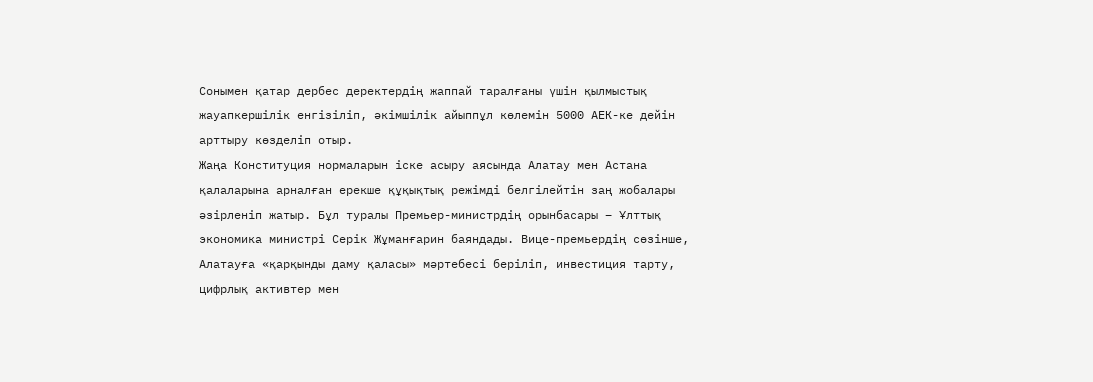Сонымен қатар дербес деректердің жаппай таралғаны үшін қылмыстық жауапкершілік енгізіліп, әкімшілік айыппұл көлемін 5000 АЕК-ке дейін арттыру көзделіп отыр.
Жаңа Конституция нормаларын іске асыру аясында Алатау мен Астана қалаларына арналған ерекше құқықтық режімді белгілейтін заң жобалары әзірленіп жатыр. Бұл туралы Премьер-министрдің орынбасары – Ұлттық экономика министрі Серік Жұманғарин баяндады. Вице-премьердің сөзінше, Алатауға «қарқынды даму қаласы» мәртебесі беріліп, инвестиция тарту, цифрлық активтер мен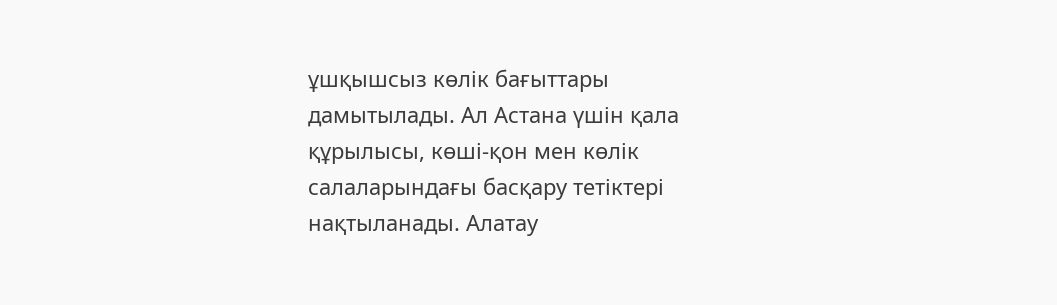ұшқышсыз көлік бағыттары дамытылады. Ал Астана үшін қала құрылысы, көші-қон мен көлік салаларындағы басқару тетіктері нақтыланады. Алатау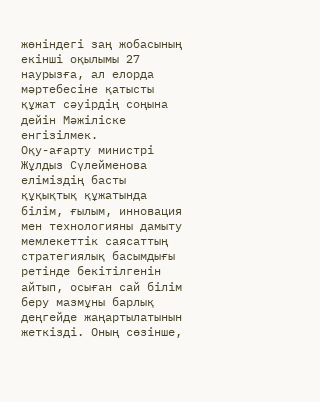жөніндегі заң жобасының екінші оқылымы 27 наурызға, ал елорда мәртебесіне қатысты құжат сәуірдің соңына дейін Мәжіліске енгізілмек.
Оқу-ағарту министрі Жұлдыз Сүлейменова еліміздің басты құқықтық құжатында білім, ғылым, инновация мен технологияны дамыту мемлекеттік саясаттың стратегиялық басымдығы ретінде бекітілгенін айтып, осыған сай білім беру мазмұны барлық деңгейде жаңартылатынын жеткізді. Оның сөзінше,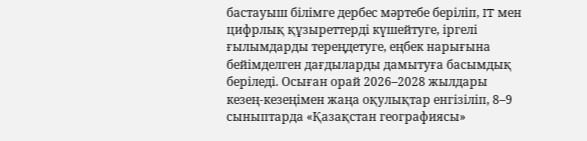бастауыш білімге дербес мәртебе беріліп, IT мен цифрлық құзыреттерді күшейтуге, іргелі ғылымдарды тереңдетуге, еңбек нарығына бейімделген дағдыларды дамытуға басымдық беріледі. Осыған орай 2026–2028 жылдары кезең-кезеңімен жаңа оқулықтар енгізіліп, 8–9 сыныптарда «Қазақстан географиясы»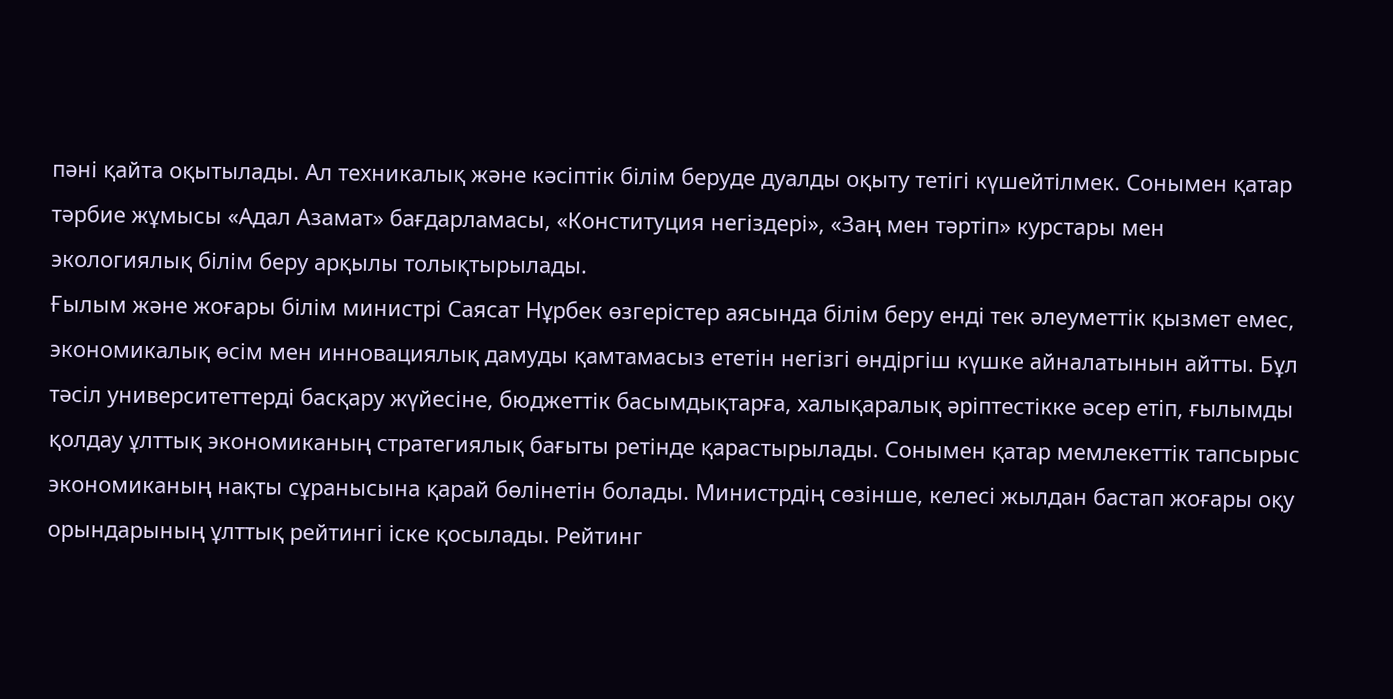пәні қайта оқытылады. Ал техникалық және кәсіптік білім беруде дуалды оқыту тетігі күшейтілмек. Сонымен қатар тәрбие жұмысы «Адал Азамат» бағдарламасы, «Конституция негіздері», «Заң мен тәртіп» курстары мен экологиялық білім беру арқылы толықтырылады.
Ғылым және жоғары білім министрі Саясат Нұрбек өзгерістер аясында білім беру енді тек әлеуметтік қызмет емес, экономикалық өсім мен инновациялық дамуды қамтамасыз ететін негізгі өндіргіш күшке айналатынын айтты. Бұл тәсіл университеттерді басқару жүйесіне, бюджеттік басымдықтарға, халықаралық әріптестікке әсер етіп, ғылымды қолдау ұлттық экономиканың стратегиялық бағыты ретінде қарастырылады. Сонымен қатар мемлекеттік тапсырыс экономиканың нақты сұранысына қарай бөлінетін болады. Министрдің сөзінше, келесі жылдан бастап жоғары оқу орындарының ұлттық рейтингі іске қосылады. Рейтинг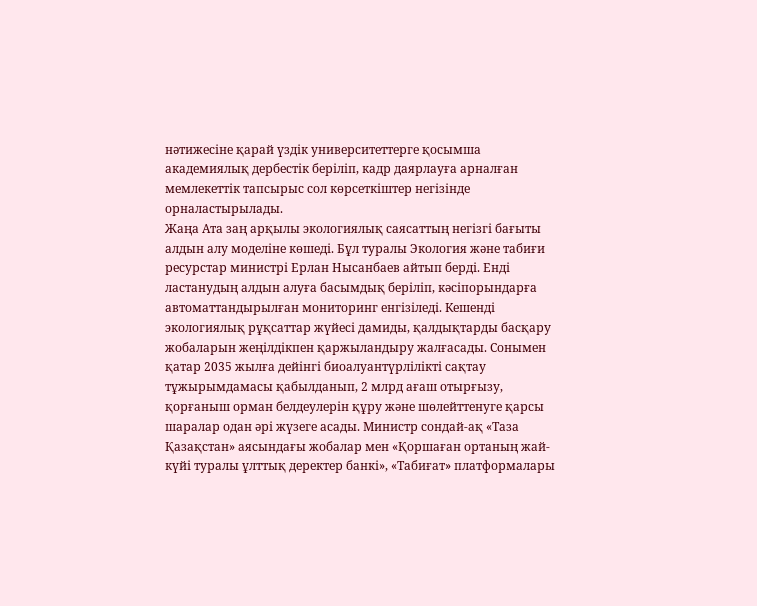нәтижесіне қарай үздік университеттерге қосымша академиялық дербестік беріліп, кадр даярлауға арналған мемлекеттік тапсырыс сол көрсеткіштер негізінде орналастырылады.
Жаңа Ата заң арқылы экологиялық саясаттың негізгі бағыты алдын алу моделіне көшеді. Бұл туралы Экология және табиғи ресурстар министрі Ерлан Нысанбаев айтып берді. Енді ластанудың алдын алуға басымдық беріліп, кәсіпорындарға автоматтандырылған мониторинг енгізіледі. Кешенді экологиялық рұқсаттар жүйесі дамиды, қалдықтарды басқару жобаларын жеңілдікпен қаржыландыру жалғасады. Сонымен қатар 2035 жылға дейінгі биоалуантүрлілікті сақтау тұжырымдамасы қабылданып, 2 млрд ағаш отырғызу, қорғаныш орман белдеулерін құру және шөлейттенуге қарсы шаралар одан әрі жүзеге асады. Министр сондай-ақ «Таза Қазақстан» аясындағы жобалар мен «Қоршаған ортаның жай-күйі туралы ұлттық деректер банкі», «Табиғат» платформалары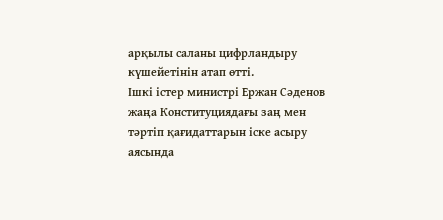арқылы саланы цифрландыру күшейетінін атап өтті.
Ішкі істер министрі Ержан Сәденов жаңа Конституциядағы заң мен тәртіп қағидаттарын іске асыру аясында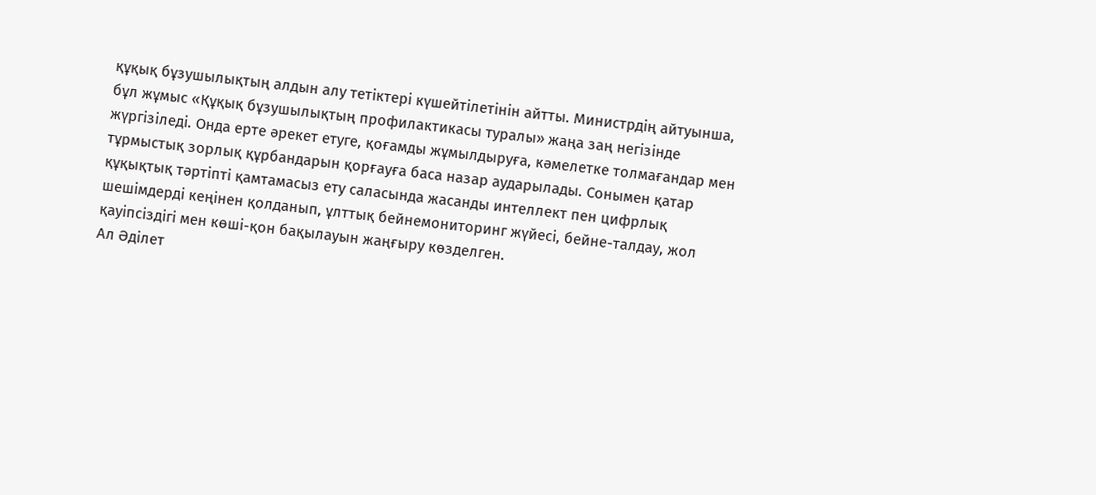құқық бұзушылықтың алдын алу тетіктері күшейтілетінін айтты. Министрдің айтуынша, бұл жұмыс «Құқық бұзушылықтың профилактикасы туралы» жаңа заң негізінде жүргізіледі. Онда ерте әрекет етуге, қоғамды жұмылдыруға, кәмелетке толмағандар мен тұрмыстық зорлық құрбандарын қорғауға баса назар аударылады. Сонымен қатар құқықтық тәртіпті қамтамасыз ету саласында жасанды интеллект пен цифрлық шешімдерді кеңінен қолданып, ұлттық бейнемониторинг жүйесі, бейне-талдау, жол қауіпсіздігі мен көші-қон бақылауын жаңғыру көзделген.
Ал Әділет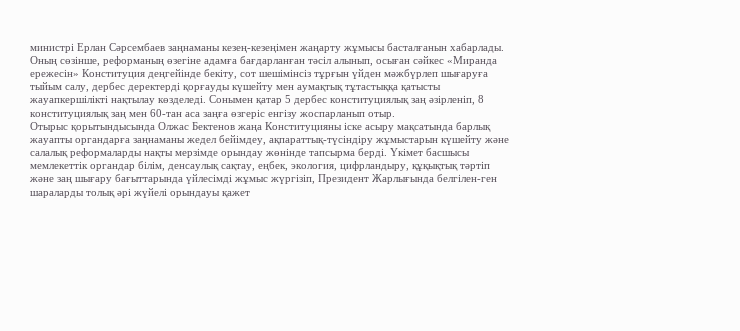министрі Ерлан Сәрсембаев заңнаманы кезең-кезеңімен жаңарту жұмысы басталғанын хабарлады. Оның сөзінше, реформаның өзегіне адамға бағдарланған тәсіл алынып, осыған сәйкес «Миранда ережесін» Конституция деңгейінде бекіту, сот шешімінсіз тұрғын үйден мәжбүрлеп шығаруға тыйым салу, дербес деректерді қорғауды күшейту мен аумақтық тұтастыққа қатысты жауапкершілікті нақтылау көзделеді. Сонымен қатар 5 дербес конституциялық заң әзірленіп, 8 конституциялық заң мен 60-тан аса заңға өзгеріс енгізу жоспарланып отыр.
Отырыс қорытындысында Олжас Бектенов жаңа Конституцияны іске асыру мақсатында барлық жауапты органдарға заңнаманы жедел бейімдеу, ақпараттық-түсіндіру жұмыстарын күшейту және салалық реформаларды нақты мерзімде орындау жөнінде тапсырма берді. Үкімет басшысы мемлекеттік органдар білім, денсаулық сақтау, еңбек, экология, цифрландыру, құқықтық тәртіп және заң шығару бағыттарында үйлесімді жұмыс жүргізіп, Президент Жарлығында белгілен-ген шараларды толық әрі жүйелі орындауы қажет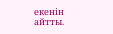екенін айтты.